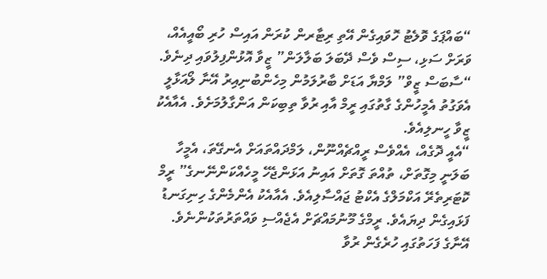“ބައްޕަގެ ވޮލެޓު ހޮވައިގެން އޭތި ރިޓާރން ކުރަން އައިސް ހުރި ބޯއީއެއް، ވަރަށް ސަޅި، ސިސް ވެސް ދޭބަލަ ބަލާލަން” ޒީވާ އޮޅުންފިލުވައި ދިނެވެ.
“ސާބަސް ޒީވް” ލަމްޔާ އަޑަށް ބާރުލަމުން މިހެންބުނިއިރު އޭނާ ލޯއަޅާލީ އެވަގުތު އެމީހުންގެ ގާތުގައި ރީމް އާއި ރުވާ ތިބިކަން އަންގާލުމަށެވެ. އެއާއެކު ޒީވާ ހީނލިއެވެ.
“އެއީ ދޮގެއް، އެއްވެސް ރީއްޗެއްނޫން، ލަމްދައްތައަށް އެނގޭތަ، އެމީހާ ބަލަނީ މިގޮތަށް، ތުއްތަ ގޮތަށް އައިނު އަޅަންޖެހޭ މީހެއްކަންނޭނގެ” ރީމް ކޮޓަރިތެރޭ އަކްމަލްގެ އެކްޓު ޖައްސާލިއެވެ. އެއާއެކު އެންމެންގެ ހިނިގަނޑު ފަޅައިގެން ދިޔައެވެ. ރީމްގެ މޫނުމައްޗަށް އެޖެއްސި ވައްތަރުތަކުންނެވެ. އޭނާގެ ފަހަތުގައި ހުރެގެން ރުވާ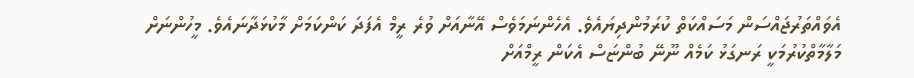އެވައްތަރުޖައްސަން މަސައްކަތް ކުރަމުންދިޔައެވެ. އެހެންނަމަވެސް އޭނާއަށް ވުރެ ރީމް އެފަދަ ކަންކަމަށް މާކުޅަދާނައެވެ. މީހުންނަށް މަލާމާތްކުރުމަކީ ރަނގަޅު ކަމެއް ނޫނޭ ބުންޏަސް އެކަން ރީމްއަށް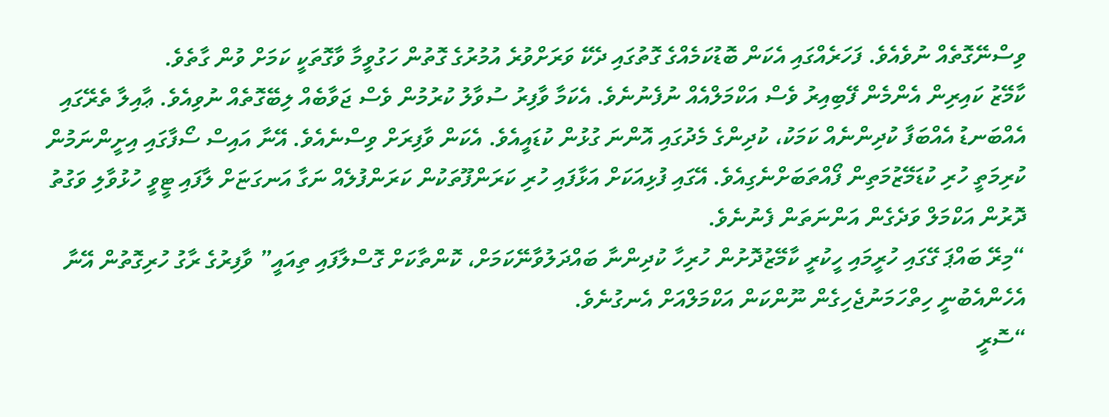ވިސްނޭގޮތެއް ނުވެއެވެ. ފަހަރެއްގައި އެކަން ބޮޑުކަމެއްގެ ގޮތުގައި ދެކޭ ވަރަށްވުރެ އުމުރުގެ ގޮތުން ހަގުވީމާ ވާގޮތަކީ ކަމަށް ވުން ގާތެވެ.
ކާމޭޒު ކައިރިން އެންމެން ފޭބިއިރު ވެސް އަކްމަލްއެއް ނުފެނުނެވެ. އެކަމާ ވާފިރު ސުވާލު ކުރުމުން ވެސް ޖަވާބެއް ލިބޭގޮތެއް ނުވިއެވެ. ޢާއިލާ ތެރޭގައި އެއްބަނޑު އެއްބަފާ ކުދިންނެއް ކަމަކު، ކުދިންގެ މެދުގައި އޮންނަ ގުޅުން ކުޑައީއެވެ. އެކަން ވާފިރަށް ވިސްނެއެވެ. އޭނާ އައިސް ސޯފާގައި އިށީންނަމުން ކުރިމަތީ ހުރި ކުޑަމޭޒުމަތިން ފޯއްތަބަށްނެގިއެވެ. އޭގައި ފުޅިއަކަށް އަޅާފައި ހުރި ކަރަންފޫތަކުން ކަރަންފުލެއް ނަގާ އަނގަޏަށް ލާފައި ޓީވީ ހުޅުވާލި ވަގުތު ދޮރުން އަކްމަލް ވަދެގެން އަންނަތަން ފެނުނެވެ.
“މިރޭ ބައްޕަ ގޭގައި ހުރީމައި ހީކުރީ ކާމޭޒުދޮށުން ހުރިހާ ކުދިންނާ ބައްދަލުވާނޭކަމަށް، ކޮންތާކަށް ގޮސްލާފައި ތިއައީ” ވާފިރުގެ ރާގު ހުރިގޮތުން އޭނާ އެހެންއެބުނީ ހިތްހަމަނުޖެހިގެން ނޫންކަން އަކްމަލްއަށް އެނގުނެވެ.
“ސޮރީ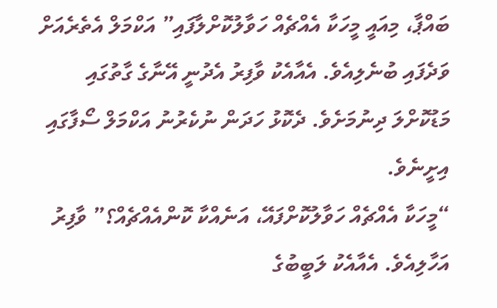ބައްޕާ، މިއައީ މީހަކާ އެއްޗެއް ހަވާލުކޮށްލާފައި” އަކްމަލް އެތެރެއަށް ވަދެފައި ބުނެލިއެވެ. އެއާއެކު ވާފިރު އެދުނީ އޭނާގެ ގާތުގައި މަޑުކޮށްލަ ދިނުމަށެވެ. ދެކޮޅު ހަދަން ނުކެރުނު އަކްމަލް ސޯފާގައި އިށީނެވެ.
“މީހަކާ އެއްޗެއް ހަވާލުކޮށްފައޭ، އަނެއްކާ ކޮންއެއްޗެއް؟” ވާފިރު އަހާލިއެވެ. އެއާއެކު ލަބީބުގެ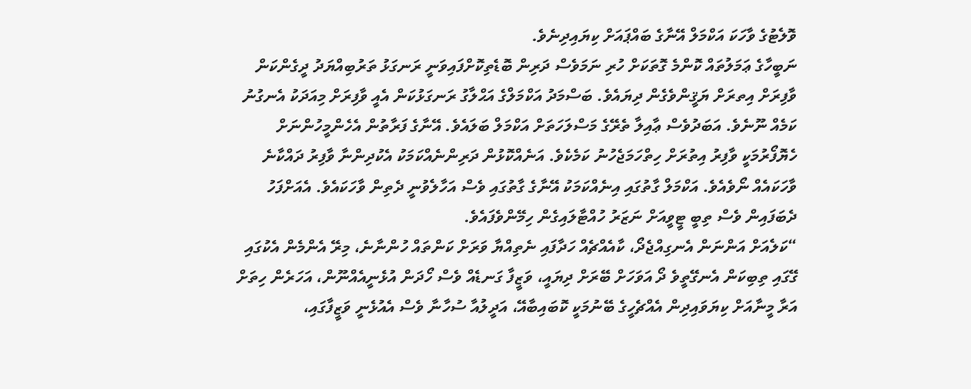ވޮލެޓުގެ ވާހަކަ އަކްމަލް އޭނާގެ ބައްޕައަށް ކިޔައިދިނެވެ.
ނަބީހާގެ ޢަމަލުތައް ކޮންމެ ގޮތަކަށް ހުރި ނަމަވެސް ދަރިން ބޮޑެތިކޮށްފައިވަނީ ރަނގަޅު ތަރުބިއްޔަދު ދީގެންކަން ވާފިރަށް އިތރަށް ޔަޤީންވެގެން ދިޔައެވެ. ބަސްމަދު އަކްމަލްގެ އަޙްލާގު ރަނގަޅުކަން އެއީ ވާފިރަށް މިއަދަކު އެނގުނު ކަމެއް ނޫނެވެ. އަބަދުވެސް ޢާއިލާ ތެރޭގެ މަސްލަހަތަށް އަކްމަލް ބަލައެވެ. އޭނާގެ ފަރާތުން އެހެންމީހުންނަށް ހެޔޮފޯރުމަކީ ވާފިރު އިތުރަށް ހިތްހަމަޖެހުނު ކަމެކެވެ. އަނެއްކޮޅުން ދަރިންނެއްކަމަކު އެކުދިންނާ ވާފިރު ދައްކާނެ ވާހަކައެއް ނޯވެއެވެ. އަކްމަލް ގާތުގައި އިނެއްކަމަކު އޭނާގެ ގާތުގައި ވެސް އަހާލެވުނީ ދެތިން ވާހަކައެވެ. އެއަށްފަހު ދެބަފައިން ވެސް ތިބީ ޓީވީއަށް ނަޒަރު ހުއްޓާލައިގެން ހިމޭންވެފައެވެ.
“ކަލެއަށް އަންނަން އެނގިއްޖެދޯ، ކާއެއްޗެއް ހަދާފައި ނެތިއްޔާ ވަރަށް ކަންތައް ހުންނާނެ، މިރޭ އެންމެން އެކުގައި ގޭގައި ތިބިކަން އެނގޭތީވެ ދޯ އަވަހަށް ބޭރަށް ދިޔައީ، ވަޒީފާ ގަނޑެއް ވެސް ހޯދަން އުޅެނީއެއްނޫން، އަހަރެން ހިތަށް އަރާ މީނާއަށް ކިޔަވައިދިން އެއްޗެހީގެ ބޭނުމަކީ ކޮބައިބާއޭ، އަދީލުއާ ސުހާނާ ވެސް އެއުޅެނީ ވަޒީފާގައި،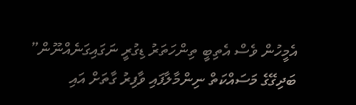އެމީހުން ވެސް އެތިބީ ތިންހަތަރު ޑިގުރީ ނަގައިގަނެއްނޫން” ބަދިގޭގެ މަސައްކަތް ނިންމާލާފައި ވާފިރު ގާތަށް އައި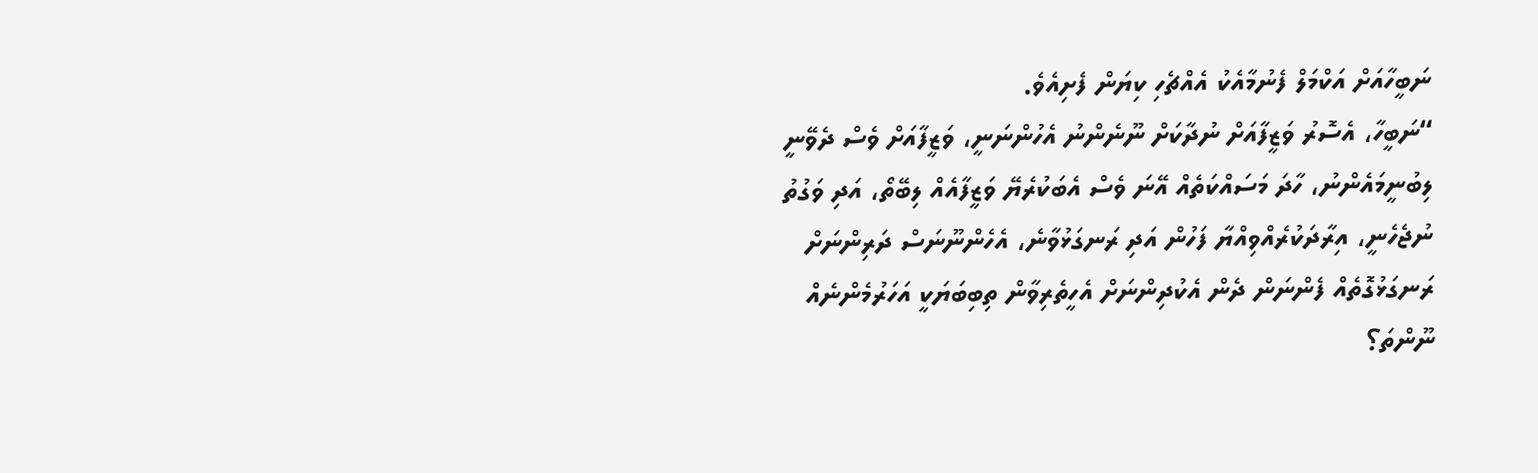ނަބީހާއަށް އަކްމަލް ފެނުމާއެކު އެއްޗެހި ކިޔަން ފެށިއެވެ.
“ނަބީހާ، އެސޮރު ވަޒީފާއަށް ނުދާކަށް ނޫނެންނު އެހުންނަނީ، ވަޒީފާއަށް ވެސް ދެވޭނީ ލިބުނީމައެންނު، ހާދަ މަސައްކަތެއް އޭނަ ވެސް އެބަކުރެޔޭ ވަޒީފާއެއް ލިބޭތޯ، އަދި ވަގުތު ނުޖެހެނީ، އިރާދަކުރެއްވިއްޔާ ފަހުން އަދި ރަނގަޅުވާނެ، އެހެންނޫނަސް ދަރިންނަށް ރަނގަޅުގޮތެއް ފެންނަން ދެން އެކުދިންނަށް އެހީތެރިވާން ތިބިބަޔަކީ އަހަރުމެންނެއް ނޫންތަ؟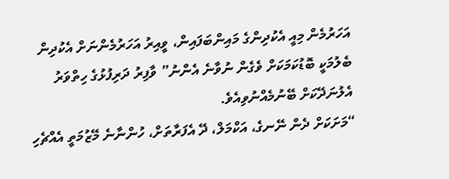އަހަރުމެން މިއީ އެކުދިންގެ މައިންބަފައިން، ވީއިރު އަހަރުމެންނަށް އެކުދިން ބެލުމަކީ ބޮޑުކަމަކަށް ވެގެން ނުވާނެ އެންނު” ވާފިރު ދަރިފުޅުގެ ހިތްވަރު އެލުނަދޭކަށް ބޭނުމެއްނުވިއެވެ.
“މަށަކަށް ދެން ނޭނގެ، އަކްމަލް، ދޭ އެފަރާތަށް، ހުންނާނެ މޭޒުމަތީ އެއްޗެހި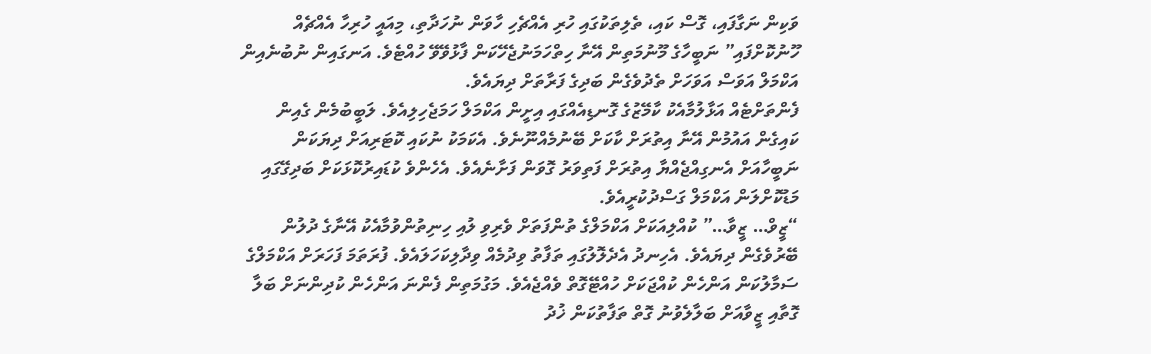ވަކިން ނަގާފައި، ގޮސް ކައި، ތެލިތަކުގައި ހުރި އެއްޗެހި ހާވަން ނުހަދާތި، މިއައީ ހުރިހާ އެއްޗެއް ހޫނުކޮށްފައި” ނަބީހާގެ މޫނުމަތިން އޭނާ ހިތްހަމަނުޖެހޭކަން ފާޅުވޭވޭ ހުއްޓެވެ. އަނގައިން ނުބުނެއިން އަކްމަލް އަވަސް އަވަހަށް ތެދުވެގެން ބަދިގެ ފަރާތަށް ދިޔައެވެ.
ފެންތަށްޓެއް އަޅާލުމާއެކު ކާމޭޒުގެ ގޮނޑިއެއްގައި އިށީން އަކްމަލް ހަމަޖެހިލިއެވެ. ލަބީބުމެން ގެއިން ކައިގެން އައުމުން އޭނާ އިތުރަށް ކާކަށް ބޭނުމެއްނޫނެވެ. އެކަމަކު ނުކައި ކޮޓަރިއަށް ދިޔަކަން ނަބީހާއަށް އެނގިއްޖެއްޔާ އިތުރަށް ފަތިވަރު ގޮވަން ފަށާނެއެވެ. އެހެންވެ ކުޑައިރުކޮޅަކަށް ބަދިގޭގައި މަޑުކޮށްލަން އަކްމަލް ގަސްދުކުރީއެވެ.
“ޒީވް… ޒީވާ…” ކުއްލިއަކަށް އަކްމަލްގެ ތުންފަތަށް ވެރިވި ލުއި ހިނިތުންވުމާއެކު އޭނާގެ ދުލުން ބޭރުވެގެން ދިޔައެވެ. އެހިނދު އެދެލޮލުގައި ތަފާތު ވިދުމެއް ވިދާލިކަހަލައެވެ. ފުރަތަމަ ފަހަރަށް އަކްމަލްގެ ސަމާލުކަން އަންހެން ކުއްޖަކަށް ހުއްޓޭގޮތް ވެއްޖެއެވެ. މަގުމަތިން ފެންނަ އަންހެން ކުދިންނަށް ބަލާ ގޮތާއި ޒީވާއަށް ބަލާލެވުނު ގޮތް ތަފާތުކަން ޚުދު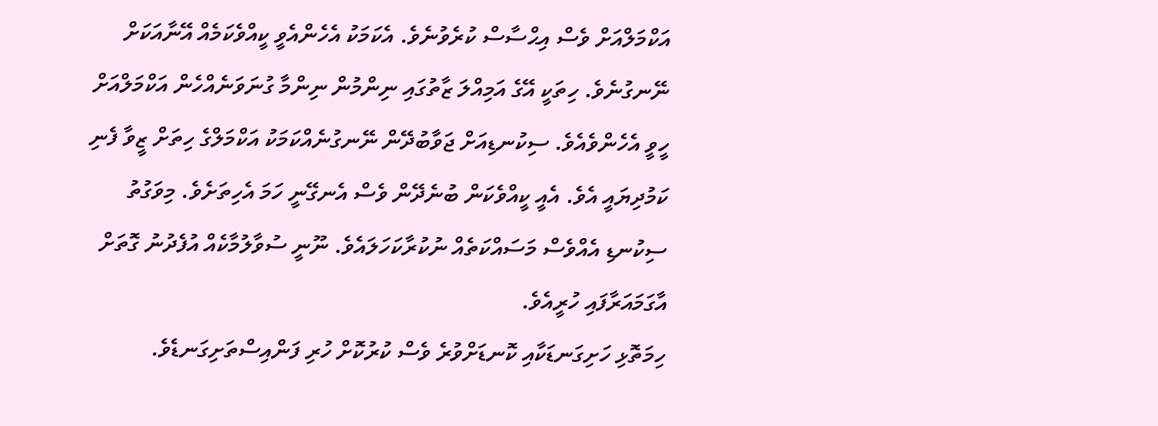އަކްމަލްއަށް ވެސް އިޙްސާސް ކުރެވުނެވެ. އެކަމަކު އެހެންއެވީ ކީއްވެކަމެއް އޭނާއަކަށް ނޭނގުނެވެ. ހިތަކީ އޭގެ އަމިއްލަ ޒާތުގައި ނިންމުން ނިންމާ ގުނަވަނެއްހެން އަކްމަލްއަށް ހީވީ އެހެންވެއެވެ. ސިކުނޑިއަށް ޖަވާބުދޭން ނޭނގުނެއްކަމަކު އަކްމަލްގެ ހިތަށް ޒީވާ ފެނި ކަމުދިޔައީ އެވެ. އެއީ ކީއްވެކަން ބުނެދޭން ވެސް އެނގޭނީ ހަމަ އެހިތަށެވެ. މިވަގުތު ސިކުނޑި އެއްވެސް މަސައްކަތެއް ނުކުރާކަހަލައެވެ. ނޫނީ ސުވާލުމާކެއް އުފެދުނު ގޮތަށް އާގަމައަރާފައި ހުރީއެވެ.
ހިމަތޮޅި ހަށިގަނޑަކާއި ކޮނޑަށްވުރެ ވެސް ކުރުކޮށް ހުރި ފަންއިސްތަށިގަނޑެވެ.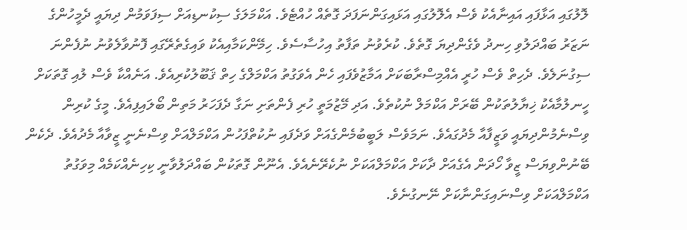ލޮލުގައި އަޅާފައި އައިނާއެކު ވެސް އެލޮލުގައި އަޅައިގަންނަފަދަ ގޮތެއް ހުއްޓެވެ. އަކްމަލަގެ ސިކުނޑިއަށް ސިފަވަމުން ދިޔައީ ދެމީހުންގެ ނަޒަރު ބައްދަލުވި ހިނދު ވެގެންދިޔަ ގޮތެވެ. ކުރެވުނު ތަފާތު އިހުސާސެވެ. ހިމޭންކަމާއިއެކު ވައިގެތެރޭގައި ފޮނުވާލެވުނު ނުފެންނަ ސިގުނަލެވެ. ދެހިތް ވެސް ހުރީ އެއްމިސްރާބަކަށް އަމާޒުވެފައި ހެން އެވަގުތު އަކްމަލްގެ ހިތް ޤަބޫލުކުރިއެވެ. އަނެއްކާ ވެސް ލުއި ގޮތަކަށް ހީނލުމާއެކު ޚިޔާލުތަކުން ބޭރަށް އަކްމަލް ނުކުތެވެ. އަދި މޭޒުމަތީ ހުރި ފެންތަށި ނަގާ ދެފަހަރު މަތިން ބޯލައިފިއެވެ. މީގެ ކުރިން ވިސްނެމުންދިޔައީ ވަޒީފާއާ މެދުގައެވެ. ނަމަވެސް ލަބީބުމެންގެއަށް ވަދެފައި ނުކުތްފަހުން އަކްމަލްއަށް ވިސްނެނީ ޒީވާއާ މެދުއެވެ. ދެކެން ބޭނުންވިޔަސް ޒީވާ ހޯދަން އެގެއަށް ދާކަށް އަކްމަލްއަކަށް ނުކެރޭނެއެވެ. އެނޫން ގޮތަކުން ބައްދަލުވާނީ ކިހިނެއްކަމެއް މިވަގުތު އަކްމަލްއަކަށް ވިސްނައިގަންނާކަށް ނޭނގުނެވެ.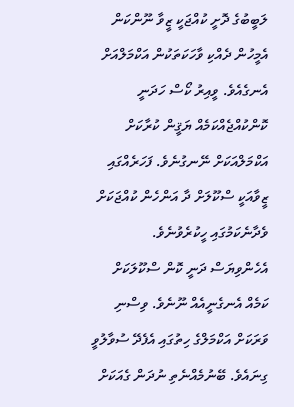ލަބީބުގެ ދޮށީ ކުއްޖަކީ ޒީވާ ނޫންކަން އެމީހުން ދެއްކި ވާހަކަތަކުން އަކްމަލްއަށް އެނގެއެވެ. ވީއިރު ކޯސް ހަދަނީ ކޮންކުއްޖެއްކަމެއް ޔަޤީން ކުރާކަށް އަކްމަލްއަކަށް ނޭނގުނެވެ. ފަހަރެއްގައި ޒީވާއަކީ ސްކޫލަށް ދާ އަންހެން ކުއްޖަކަށް ވެދާނެކަމުގައި ހީކުރެވުނެވެ. އެހެންވިޔަސް ދަނީ ކޮން ސްކޫލަކަށް ކަމެއް އެނގެނީއެއް ނޫނެވެ. ވިސްނި ވަރަކަށް އަކްމަލްގެ ހިތުގައި އެފެދޭ ސުވާލުވީ ގިނައެވެ. ބޭނުމެއްނެތި ނުދަން ގެއަކަށް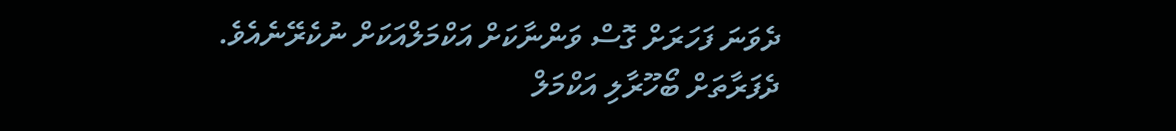ދެވަނަ ފަހަރަށް ގޮސް ވަންނާކަށް އަކްމަލްއަކަށް ނުކެރޭނެއެވެ. ދެފަރާތަށް ބޯހޫރާލި އަކްމަލް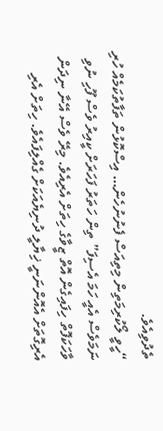ތެދުވިއެވެ.
“ހީވީ ލޯކުރިމަތިން މިތިއަސް ފެނުނުހެން… އިސްކޮޅުން ތަފާތުކަމެއް ހުރި ނަމަވެސް އެއީ ހަމަ އެސިފަ” ތިން ހަތަރު ފަހަރަށް ކީއިރު ވެސް ފޫހި ނުވި ވާހަކަފޮތް ހިފައިގެން އޮތް ޒީވާގެ ހިތަށް އެރިއެވެ. މިރޭ ވެސް އޭނާ ނިދަން އެރިގޮތަށް އެއޮންނަނީ ޚިޔާލީ ދުނިޔެއަކަށް ގެއްލިފައެވެ. ހިތަށް އެރި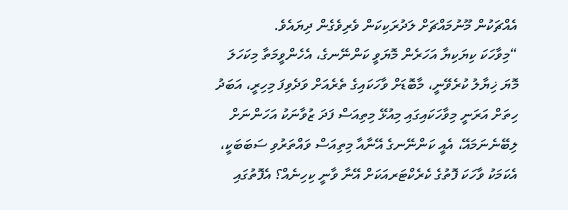އެއްޗަކުން މޫނުމައްޗަށް ލަދުރަކިކަން ވެރިވެގެން ދިޔައެވެ.
“މިވާހަކަ ކިޔަކިޔާ އަހަރެން މޮޔަވީ ކަންނޭނގެ، އެހެންވީމަތާ މިކަހަލަ މޮޔަ ޚިޔާލު ކުރެވޭނީ، މާބޮޑަށް ވާހަކައިގެ ތެރެއަށް ވަދެވިފަ މިހިރީ، އަބަދު ހިތަށް އަރަނީ މިވާހަކައިގައި މިއުޅޭ މިތިއަސް ފަދަ ޒުވާނަކު އަހަންނަށް ލިބޭނެނަމައޭ، އެއީ ކަންނޭނގެ އޭނާއާ މިތިއަސް ވައްތަރުވި ސަބަބަކީ، އެކަމަކު ވާހަކަ ފޮތުގެ ކެރެކްޓަރއަކަށް އޭނާ ވާނީ ކިހިނެއް؟ އެފޮތުގައި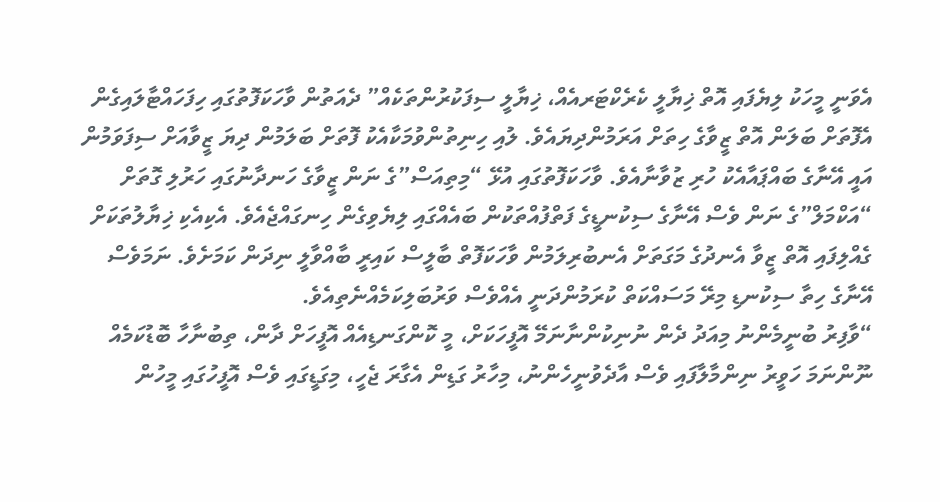އެވަނީ މީހަކު ލިޔެފައި އޮތް ޚިޔާލީ ކެރެކްޓަރއެއް، ޚިޔާލީ ސިފަކުރުންތަކެއް” ދެއަތުން ވާހަކަފޮތުގައި ހިފަހައްޓާލައިގެން އެފޮތަށް ބަލަން އޮތް ޒީވާގެ ހިތަށް އަރަމުންދިޔައެވެ. ލުއި ހިނިތުންވުމަކާއެކު ފޮތަށް ބަލަމުން ދިޔަ ޒީވާއަށް ސިފަވަމުން އައީ އޭނާގެ ބައްޕައާއެކު ހުރި ޒުވާނާއެވެ. ވާހަކަފޮތުގައި އުޅޭ “މިތިއަސް”ގެ ނަން ޒީވާގެ ހަނދާނުގައި ހަރުލި ގޮތަށް “އަކްމަލް”ގެ ނަން ވެސް އޭނާގެ ސިކުނޑީގެ ފަތްފުއްތަކުން ބައެއްގައި ލިޔެވިގެން ހިނގައްޖެއެވެ. އެކިއެކި ޚިޔާލުތަކަށް ގެއްލިފައި އޮތް ޒީވާ އެނދުގެ މަގަތަށް އެނބުރިލަމުން ވާހަކަފޮތް ބާލީސް ކައިރީ ބާއްވާލީ ނިދަން ކަމަށެވެ. ނަމަވެސް އޭނާގެ ހިތާ ސިކުނޑި މިރޭ މަސައްކަތް ކުރަމުންދަނީ އެއްވެސް ވަރުބަލިކަމެއްނެތިއެވެ.
“ވާފިރު ބުނީމެންނު މިއަދު ދެން ނުނިކުންނާނަމޭ އޮފީހަކަށް، މީ ކޮންގަނޑިއެއް އޮފީހަށް ދާން، ތިބުނާހާ ބޮޑުކަމެއް ނޫންނަމަ ހަވީރު ނިންމާލާފައި ވެސް އާދެވުނީހެންނު، މިހާރު ގަޑިން އެގާރަ ޖެހީ، މިގަޑީގައި ވެސް އޮފީހުގައި މީހުން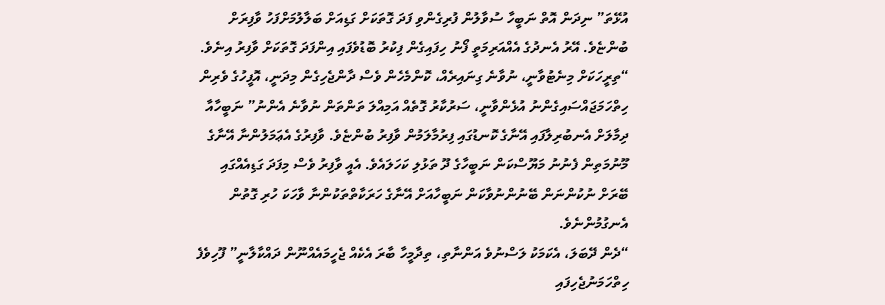އުޅޭތަ” ނިދަން އޮތް ނަބީހާ ސުވާލުން ފުރިގެންވި ފަދަ ގޮތަކަށް ގަޑިއަށް ބަލާލުމަށްފަހު ވާފިރަށް ބުންޏެވެ. އޭރު އެނދުގެ އެއްއަރިމަތީ ފޯނު ހިފައިގެން ފިކުރު ބޮޑުވެފައި އިންފަދަ ގޮތަކަށް ވާފިރު އިނެވެ.
“ތިރީހަކަށް މިނެޓުވާނީ، ނުވާނެ ގިނައިރެއް، ކޮންމެހެން ވެސް ދާންޖެހިގެން މިދަނީ، އޮފީހުގެ ވެރިން ހިތްހަމަޖައްސައިގެންނު އުޅެންވާނީ، ސަރުކާރު ގޮތެއް އަމިއްލަ ތަންތަން ނުވާނެ އެންނު” ނަބީހާއާ ދިމާލަށް އެނބުރިލާފައި އޭނާގެ ކޮނޑުގައި ފިރުމާލަމުން ވާފިރު ބުންޏެވެ. ވާފިރުގެ އެޢަމަލުންނާ އޭނާގެ މޫނުމަތިން ފެނުނު މަޔޫސްކަން ނަބީހާގެ ދޫ ތަޅުލި ކަހަލައެވެ. އެއީ ވާފިރު ވެސް މިފަދަ ގަޑިއެއްގައި ބޭރަށް ނުކުންނަން ބޭނުންނުވާކަން ނަބީހާއަށް އޭނާގެ ހަރަކާތްތަކުންނާ ވާހަކަ ހުރި ގޮތުން އެނގުމުންނެވެ.
“ދެން ދޭބަލަ، އެކަމަކު ލަސްނުވެ އަންނާތި، ތިދާމީހާ ބާރަ އެކެއް ޖެހީމައެއްނޫން ދައްކާލާނީ” ފޫހިވެފެ ހިތްހަމަނުޖެހިފައި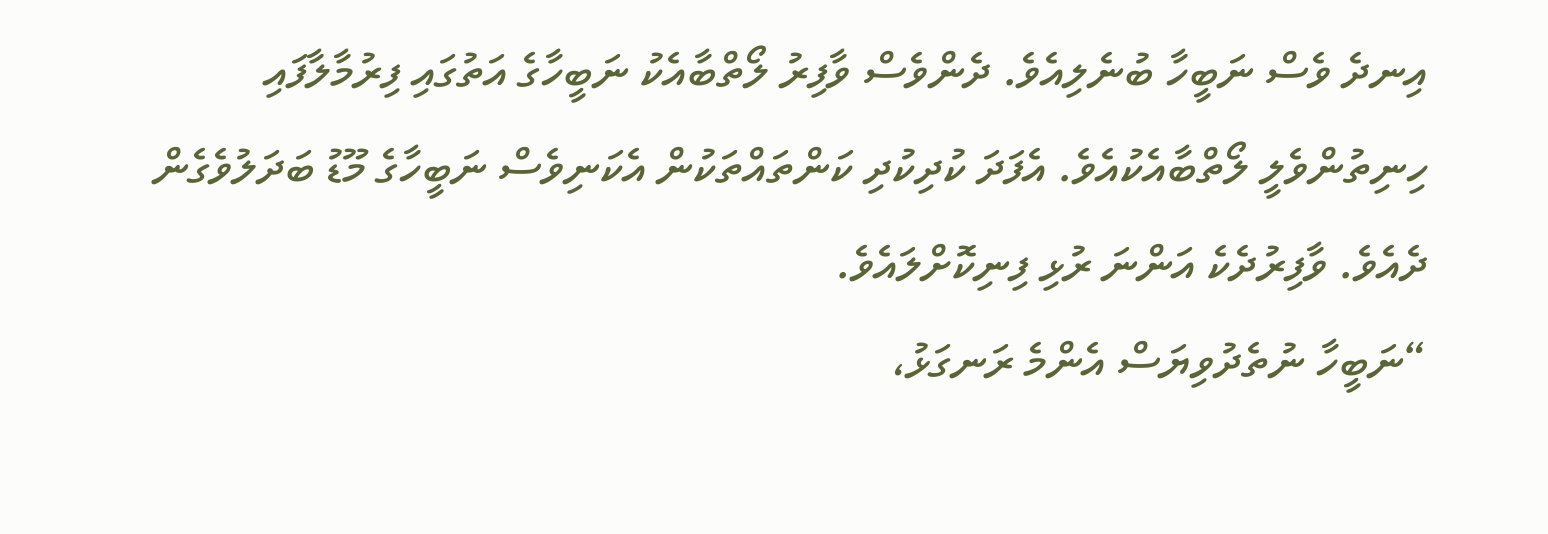އިނދެ ވެސް ނަބީހާ ބުނެލިއެވެ. ދެންވެސް ވާފިރު ލޯތްބާއެކު ނަބީހާގެ އަތުގައި ފިރުމާލާފައި ހިނިތުންވެލީ ލޯތްބާއެކުއެވެ. އެފަދަ ކުދިކުދި ކަންތައްތަކުން އެކަނިވެސް ނަބީހާގެ މޫޑު ބަދަލުވެގެން ދެއެވެ. ވާފިރުދެކެ އަންނަ ރުޅި ފިނިކޮށްލައެވެ.
“ނަބީހާ ނުތެދުވިޔަސް އެންމެ ރަނގަޅު،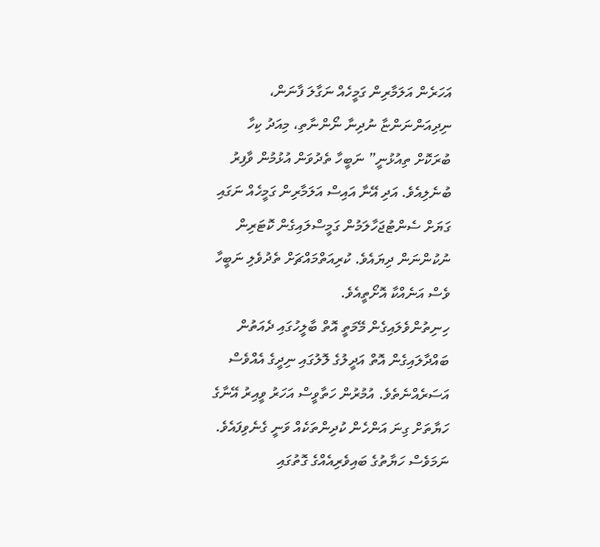އަހަރެން އަލަމާރިން ގަމީހެއް ނަގާލަ ފާނަން، ނިދިއަންނަންޏާ ނުދިނާ ނޯންނާތި، މިއަދު ކިހާ ބުރަކޮށް ތިއުޅުނީ” ނަބީހާ ތެދުވަން އުޅުމުން ވާފިރު ބުނެލިއެވެ. އަދި އޭނާ އައިސް އަލަމާރިން ގަމީހެއް ނަގައި ގަޔަށް ސެންޓުޖަހާލަމުން ގަމީސްލައިގެން ކޮޓަރިން ނުކުންނަން ދިޔައެވެ. ކުރިއަތްމައްޗަށް ތެދުވެލި ނަބީހާ ވެސް އަނެއްކާ އޮށޯތީއެވެ.
ހިނިތުންވެލައިގެން މޭމަތީ އޮތް ބާލީހުގައި ދެއަތުން ބައްދާލައިގެން އޮތް އަދީލުގެ ލޮލުގައި ނިދީގެ އެއްވެސް އަސަރެއްނެތެވެ. އުމުރުން ހަތާވީސް އަހަރު ވީއިރު އޭނާގެ ހަޔާތަށް ގިނަ އަންހެން ކުދިންތަކެއް ވަނީ ގެނެވިފައެވެ. ނަމަވެސް ހަޔާތުގެ ބައިވެރިއެއްގެ ގޮތުގައި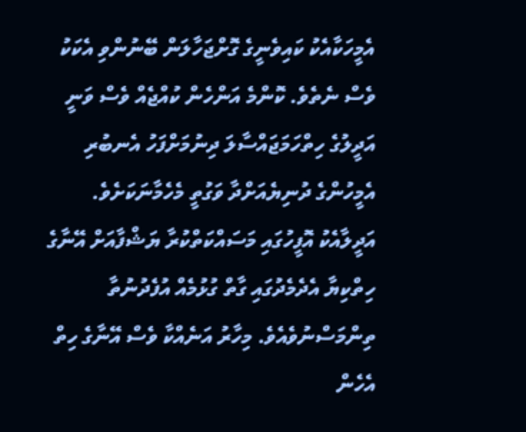އެމީހަކާއެކު ކައިވެނީގެ ގޮށްޖަހާލަން ބޭނުންވި އެކަކު ވެސް ނެތެވެ. ކޮންމެ އަންހެން ކުއްޖެއް ވެސް ވަނީ އަދީލުގެ ހިތްހަމަޖައްސާލަ ދިނުމަށްފަހު އެނބުރި އެމީހުންގެ ދުނިޔެއަށްދާ ވަގުތީ މެހެމާނަކަށެވެ. އަދީލާއެކު އޮފީހުގައި މަސައްކަތްކުރާ ޔަޝްފާއަށް އޭނާގެ ހިތްކިޔާ އެދެމެދުގައި ގާތް ގުޅުމެއް އުފެދުނުތާ ތިންމަސްނުވެއެވެ. މިހާރު އަނެއްކާ ވެސް އޭނާގެ ހިތް އެހެން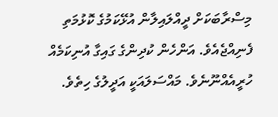މިސްރާބަކަށް ދީއްލައިލާން އުޅޭކަމުގެ ކޮޅުމަތި ފެނިއްޖެއެވެ. އަންހެން ކުދިންގެ ގައިގާ އުނިކަމެއް ހުރީއެއްނޫނެވެ. މައްސަލައަކީ އަދީލުގެ ހިތެވެ.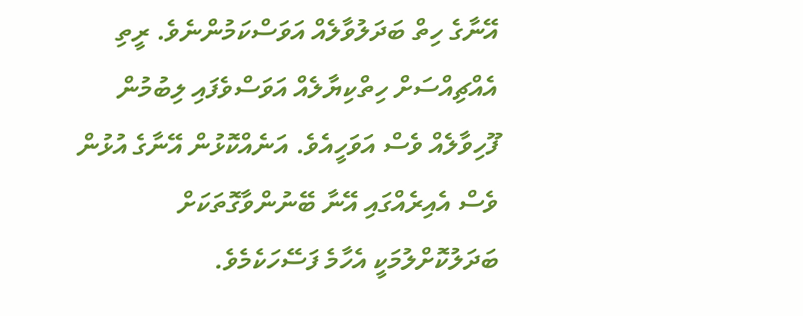އޭނާގެ ހިތް ބަދަލުވާލެއް އަވަސްކަމުންނެވެ. ރީތި އެއްޗިއްސަށް ހިތްކިޔާލެއް އަވަސްވެފައި ލިބުމުން ފޫހިވާލެއް ވެސް އަވަހީއެވެ. އަނެއްކޮޅުން އޭނާގެ އުޅުން ވެސް އެއިރެއްގައި އޭނާ ބޭނުންވާގޮތަކަށް ބަދަލުކޮށްލުމަކީ އެހާމެ ފަސޭހަކެމެވެ.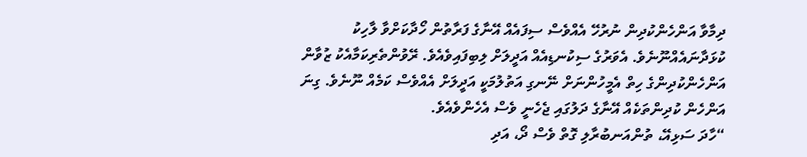ދިމާވާ އަންހެންކުދިން ނުރުހޭ އެއްވެސް ސިފައެއް އޭނާގެ ފަރާތުން ހޯދާކަށްވާ ލާހިކު ކުޅަދާނައެއްނޫނެވެ. އެވަރުގެ ސިކުނޑިއެއް އަދީލަށް ލިބިފައިވެއެވެ. ރޭވުންތެރިކަމާއެކު ޒުވާން އަންހެންކުދިންގެ ހިތް އެމީހުންނަށް ނޭނގި އަތުލުމަކީ އަދީލަށް އެއްވެސް ކަމެއް ނޫނެވެ. ގިނަ އަންހެން ކުދިންތަކެއް އޭނާގެ ދަލުގައި ޖެހެނީ ވެސް އެހެންވެއެވެ.
“ހާދަ ސަޅިއޭ، ތުންއަނބުރާލި ގޮތް ވެސް ދޯ، އަދި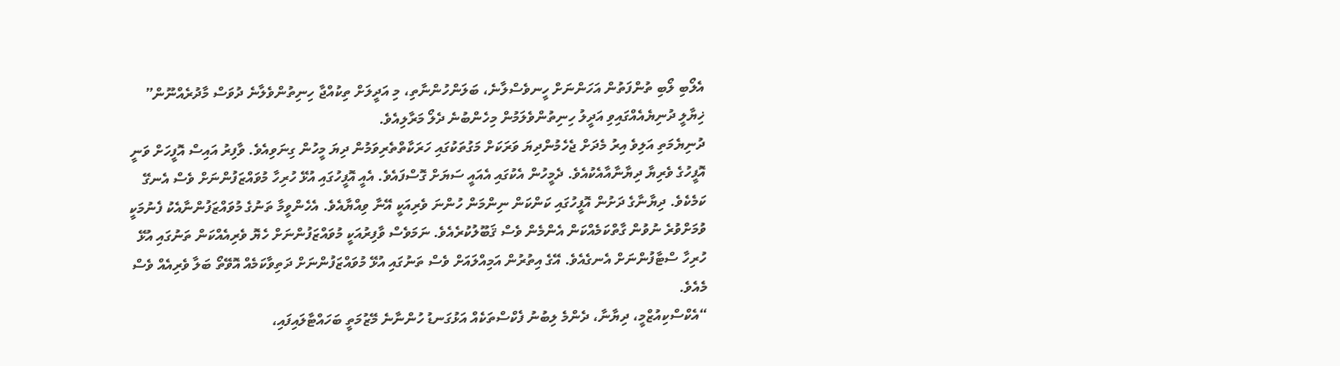އެލޯބި ލޯބި ތުންފަތުން އަހަންނަށް ހީނވެސްލާނެ، ބަލަންހުންނާތި، މި އަދީލަށް ތިކުއްޖާ ހިނިތުންވެލާނެ ދުވަސް މާދުރެއްނޫން” ޚިޔާލީ ދުނިޔެއެއްގައިވި އަދީލު ހިނިތުންވެލަމުން މިހެންބުނެ ދެލޯ މަރާލިއެވެ.
ދުނިޔެމަތި އަލިވެ އިރު މެދަށް ޖެހެމުންދިޔަ ވަރަކަށް މަގުތަކުގައި ހަރަކާތްތެރިވަމުން ދިޔަ މީހުން ގިނަވިއެވެ. ވާފިރު އައިސް އޮފީހަށް ވަނީ އޮފީހުގެ ވެރިޔާ ދިޔާނާއާއެކުއެވެ. ދެމީހުން އެކުގައި އެއައީ ސަޔަށް ގޮސްފައެވެ. އެއީ އޮފީހުގައި އުޅޭ ހުރިހާ މުވައްޒަފުންނަށް ވެސް އެނގޭ ކަމެކެވެ. ދިޔާނާގެ ދަށުން އޮފީހުގައި ކަންކަން ނިންމަން ހުންނަ ވެރިއަކީ އޭނާ ވިއްޔާއެވެ. އެހެންވީމާ ތަނުގެ މުވައްޒަފުންނާއެކު ފެނުމަކީ ވުމަށްވުރެ ނުވުން ގާތްކަމެއްކަން އެންމެން ވެސް ޤަބޫލުކުރެއެވެ. ނަމަވެސް ވާފިރުއަކީ މުވައްޒަފުންނަށް ހެޔޮ ވެރިއެއްކަން ތަނުގައި އުޅޭ ހުރިހާ ސްޓާފުންނަށް އެނގެއެވެ. އޭގެ އިތުރުން އަމިއްލައަށް ވެސް ތަނުގައި އުޅޭ މުވައްޒަފުންނަށް ދަތިވާކަމެއް އޮވޭތޯ ބަލާ ވެރިއެއް ވެސް މެއެވެ.
“އެކްސްކިއުޒްމީ، ދިޔާނާ، ދެންމެ ލިބުނު ފެކްސްތަކެއް އަޅުގަނޑު ހުންނާނެ މޭޒުމަތީ ބަހައްޓާލައިފައި،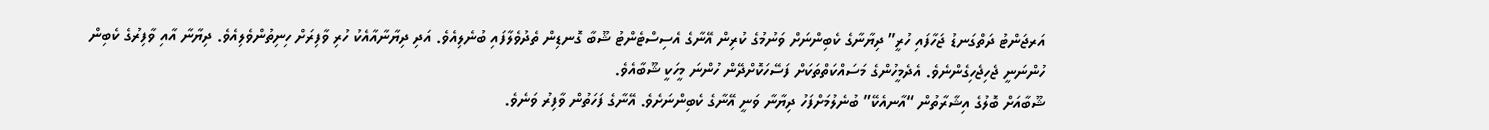އަރޖަންޓު ދަތްގަނޑު ޖަހާފައި ހުރީ” ދިޔާނާގެ ކެބިންނަށް ވަނުމުގެ ކުރިން އޭނާގެ އެސިސްޓެންޓު ޝޫބާ ގޮނޑިން ތެދުވެލާފައި ބުނެލިއެވެ. އަދި ދިޔާނާއާއެކު ހުރި ވާފިރަށް ހިނިތުންވެލިއެވެ. ދިޔާނާ އާއި ވާފިރުގެ ކެބިން ހުންނަނީ ޖެހިޖެހިގެންނެވެ. އެދެމީހުންގެ މަސައްކަތްތަކަށް ފަސޭހަކޮށްދޭން ހުންނަ މީހަކީ ޝޫބާއެވެ.
ޝޫބާއަށް ބޮލުގެ އިޝާރާތުން “އާނއެކޭ” ބުނެލުމަށްފަހު ދިޔާނާ ވަނީ އޭނާގެ ކެބިންނަށެވެ. އޭނާގެ ފަހަތުން ވާފިރު ވަނެވެ.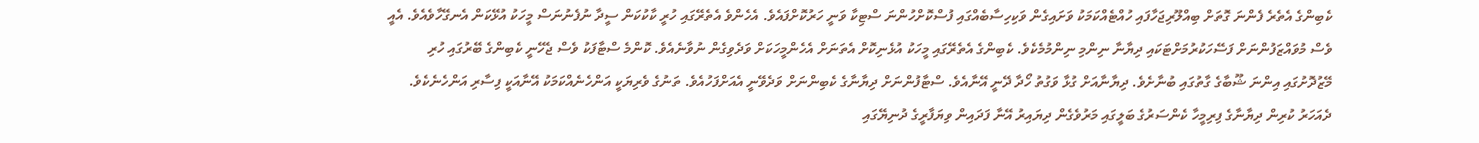ކެބިންގެ އެތެރެ ފެންނަ ގޮތަށް ބިއްލޫރިޖަހާފައި ހުއްޓެއްކަމަކު ވަށައިގެން ވަކިހިސާބެއްގައި ފުސްކޮށްހުންނަ ސްޓިކާ ވަނީ ހަރުކޮށްފައެވެ. އެހެންވެ އެތެރޭގައި ހުރީ ކާކުކަން ސީދާ ނުފެނުނަސް މީހަކު އުޅޭކަން އެނގޭހާވެއެވެ. އެއީ ވެސް މުވައްޒަފުންނަށް ފަސޭހަކުރުމަށްޓަކައި ދިޔާނާ ނިންމި ނިންމުމެކެވެ. ކެބިންގެ އެތެރޭގައި މީހަކު އުޅެނިކޮށް އެތަނަށް އެހެންމީހަކަށް ވަދެވިގެން ނުވާނެއެވެ. ކޮންމެ ސްޓާފަކު ވެސް ޖެހޭނީ ކެބިންގެ ބޭރުގައި ހުރި މޭޒުދޮށުގައި އިންނަ ޝޫބާގެ ގާތުގައި ބުނާށެވެ. ދިޔާނާއަށް ގުޅާ ވަގުތު ހޯދާ ދޭނީ އޭނާއެވެ. ސްޓާފުންނަށް ދިޔާނާގެ ކެބިންނަށް ވަދެވޭނީ އެއަށްފަހުއެވެ. ތަނުގެ ވެރިޔަކީ އަންހެނެއްކަމަކު އޭނާއަކީ ފިސާރި އަންހެނެކެވެ.
ދެއަހަރު ކުރިން ދިޔާނާގެ ފިރިމީހާ ކެންސަރުގެ ބަލީގައި މަރުވެގެން ދިޔައިރު އޭނާ ފަދައިން ވިޔަފާރީގެ ދުނިޔޭގައި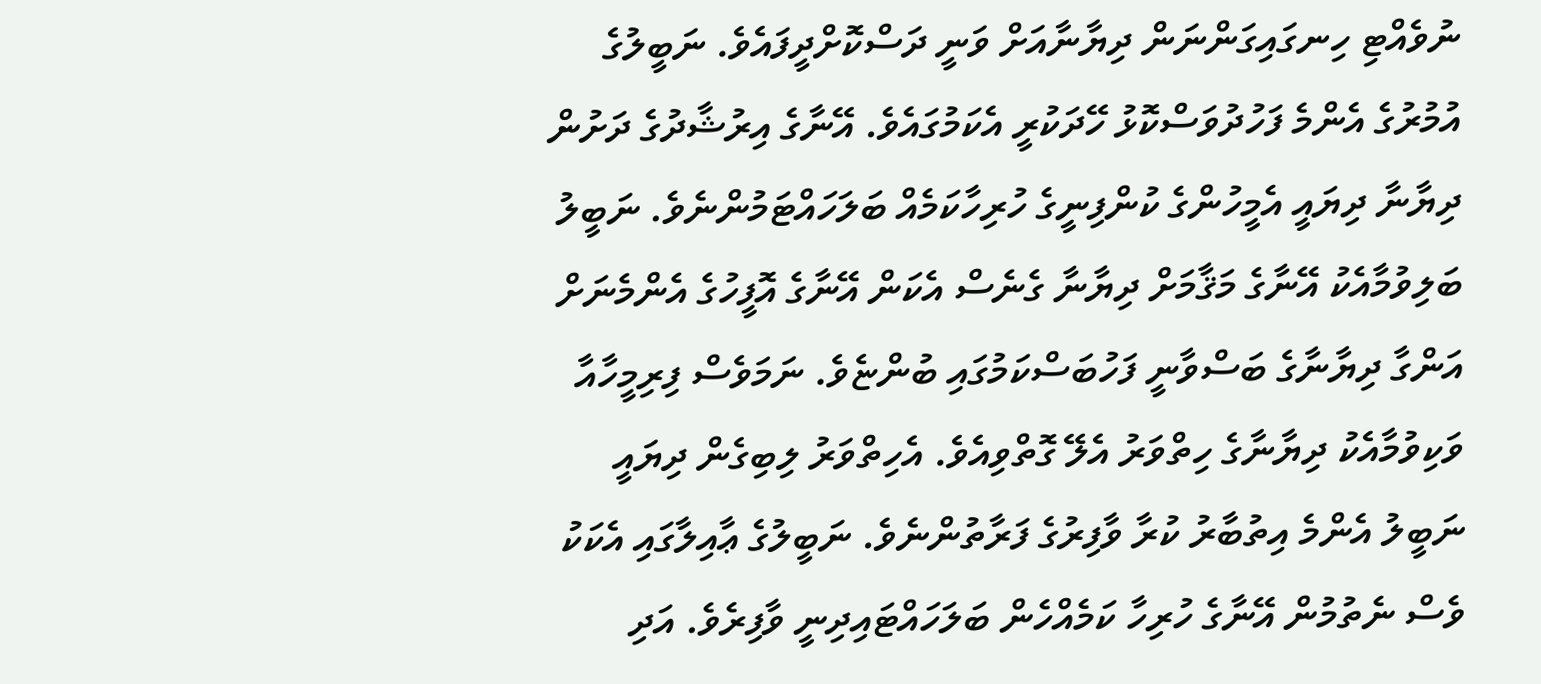ނުވެއްޓި ހިނގައިގަންނަން ދިޔާނާއަށް ވަނީ ދަސްކޮށްދީފައެވެ. ނަބީލުގެ އުމުރުގެ އެންމެ ފަހުދުވަސްކޮޅު ހޭދަކުރީ އެކަމުގައެވެ. އޭނާގެ އިރުޝާދުގެ ދަށުން ދިޔާނާ ދިޔައީ އެމީހުންގެ ކުންފިނީގެ ހުރިހާކަމެއް ބަލަހައްޓަމުންނެވެ. ނަބީލު ބަލިވުމާއެކު އޭނާގެ މަޤާމަށް ދިޔާނާ ގެނެސް އެކަން އޭނާގެ އޮފީހުގެ އެންމެނަށް އަންގާ ދިޔާނާގެ ބަސްވާނީ ފަހުބަސްކަމުގައި ބުންޏެވެ. ނަމަވެސް ފިރިމީހާއާ ވަކިވުމާއެކު ދިޔާނާގެ ހިތްވަރު އެލޭ ގޮތްވިއެވެ. އެހިތްވަރު ލިބިގެން ދިޔައީ ނަބީލު އެންމެ އިތުބާރު ކުރާ ވާފިރުގެ ފަރާތުންނެވެ. ނަބީލުގެ ޢާއިލާގައި އެކަކު ވެސް ނެތުމުން އޭނާގެ ހުރިހާ ކަމެއްހެން ބަލަހައްޓައިދިނީ ވާފިރެވެ. އަދި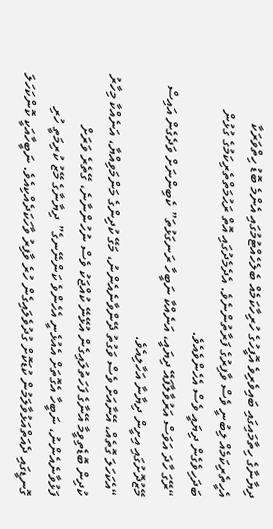ދިޔާނާގެ ހިތާމައިގައި ބައިވެރިވެ އޮފީހުގެ ހުރިހާކަމެއް ބެލެހެއްޓުމުގައި އެންމެ ބޮޑު ހިތްވަރަކާ އެހީތެރިކަމެއް ލިބުނީ ވެސް ވާފިރުގެ ފަރާތުންނެވެ. އެދެމެދުގައި އޮތް ރަޙުމަތްތެރިކަމުގެ ގުޅުން ބަދަހިވެގެން ދިޔައީ ވެސް އެހެންވެއެވެ.
“ރޭގަ ހާދަ އަވަސް އަރުވާލާފައޭ ދިޔައީ، އަނެއްކާ ނަބީހާ ރަނގަޅުތަ” ކެބިންނަށް ވަދެގެން އައިސް މޭޒުދޮށުގައި އިށީން ދިޔާނާ އަހާލިއެވެ.
“އެކަހަލަ ގޮތެއް، އޭނާއަށް ވެސް ވަގުތު ދޭންވާނެއެންނު، މަގޭ ކުދިންގެ މަންމަވިއްޔާ، އަނެއްކާ މިހާރު ކުދިން ބޮޑެތިވީމާ އޭނާގެ ފަހަތުލައިގެން އުޅޭނޭ ކުއްޖަކު ވެސް ނުހުންނާނެ، ގޭތެރެ ވަރަށް ފަޅުވާނެއެންނު، ނަބީހާ އެގޮތަށް އެއުޅެނީ އެހެންވެ ކަންނޭނގެ” ދިޔާނާގެ މޭޒު ކުރިމަތީ ހުރި ގޮނޑީގައި ދެއަތްއަޅުވާލަމުން ކުޑަކޮށް ގުދުވެލައިގެން ހުރެ ވާފިރު ވާހަކަދެއްކިއެވެ. ނަބީހާއަކީ ކޮންކަހަލަ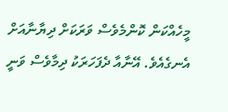މީހެއްކަން ކޮންމެވެސް ވަރަކަށް ދިޔާނާއަށް އެނގެއެވެ. އޭނާއާ ދެފަހަރަކު ދިމާވެސް ވަނީ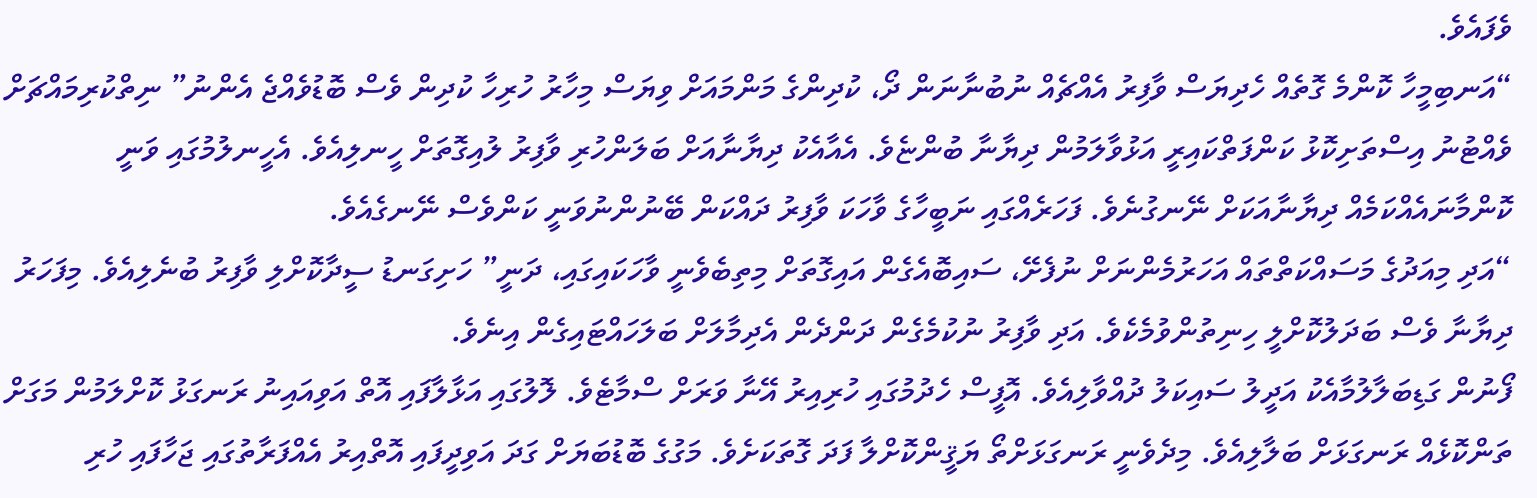ވެފައެވެ.
“އަނބިމީހާ ކޮންމެ ގޮތެއް ހެދިޔަސް ވާފިރު އެއްޗެއް ނުބުނާނަން ދޯ، ކުދިންގެ މަންމައަށް ވިޔަސް މިހާރު ހުރިހާ ކުދިން ވެސް ބޮޑުވެއްޖެ އެންނު” ނިތްކުރިމައްޗަށް ވެއްޓުނު އިސްތަށިކޮޅު ކަންފަތްކައިރީ އަޅުވާލަމުން ދިޔާނާ ބުންޏެވެ. އެއާއެކު ދިޔާނާއަށް ބަލަންހުރި ވާފިރު ލުއިގޮތަށް ހީނލިއެވެ. އެހީނލުމުގައި ވަނީ ކޮންމާނައެއްކަމެއް ދިޔާނާއަކަށް ނޭނގުނެވެ. ފަހަރެއްގައި ނަބީހާގެ ވާހަކަ ވާފިރު ދައްކަން ބޭނުންނުވަނީ ކަންވެސް ނޭނގެއެވެ.
“އަދި މިއަދުގެ މަސައްކަތްތައް އަހަރުމެންނަށް ނުފެށޭ، ސައިބޮއެގެން އައިގޮތަށް މިތިބެވެނީ ވާހަކައިގައި، ދަނީ” ހަށިގަނޑު ސީދާކޮށްލި ވާފިރު ބުނެލިއެވެ. މިފަހަރު ދިޔާނާ ވެސް ބަދަލުކޮށްލީ ހިނިތުންވުމެކެވެ. އަދި ވާފިރު ނުކުމެގެން ދަންދެން އެދިމާލަށް ބަލަހައްޓައިގެން އިނެވެ.
ފޯނުން ގަޑިބަލާލުމާއެކު އަދީލު ސައިކަލު ދުއްވާލިއެވެ. އޮފީސް ހެދުމުގައި ހުރިއިރު އޭނާ ވަރަށް ސްމާޓެވެ. ލޮލުގައި އަޅާލާފައި އޮތް އަވިއައިނު ރަނގަޅު ކޮށްލަމުން މަގަށް ތަންކޮޅެއް ރަނގަޅަށް ބަލާލިއެވެ. މިދެވެނީ ރަނގަޅަށްތޯ ޔަޤީންކޮށްލާ ފަދަ ގޮތަކަށެވެ. މަގުގެ ބޮޑުބަޔަށް ގަދަ އަވިދީފައި އޮތްއިރު އެއްފަރާތުގައި ޖަހާފައި ހުރި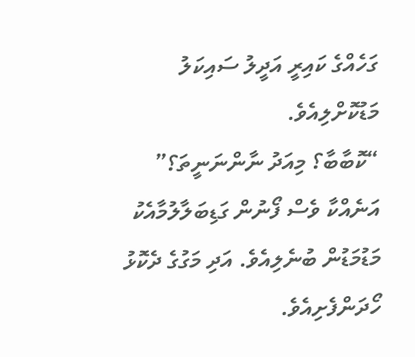ގަހެއްގެ ކައިރީ އަދީލު ސައިކަލު މަޑުކޮށްލިއެވެ.
“ކޮބާބާ؟ މިއަދު ނާންނަނީތަ؟” އަނެއްކާ ވެސް ފޯނުން ގަޑިބަލާލުމާއެކު މަޑުމަޑުން ބުނެލިއެވެ. އަދި މަގުގެ ދެކޮޅު ހޯދަންފެށިއެވެ.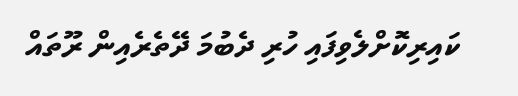ކައިރިކޮށްލެވިފައި ހުރި ދެބުމަ ދޭތެރެއިން ރޫތައް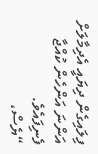ފިލައިގެން ދިޔައީ އެދިމާލަށް އަންނަ އަންހެން ކުއްޖާ ފެނިފައެވެ.
“ޔެސް،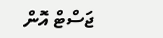ޖަސްޓް އޮން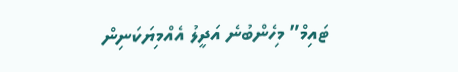ޓައިމް” މިހެންބުނެ އަދީލު އެއްމިޔަކަނިން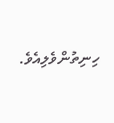ހިނިތުންވެލިއެވެ.